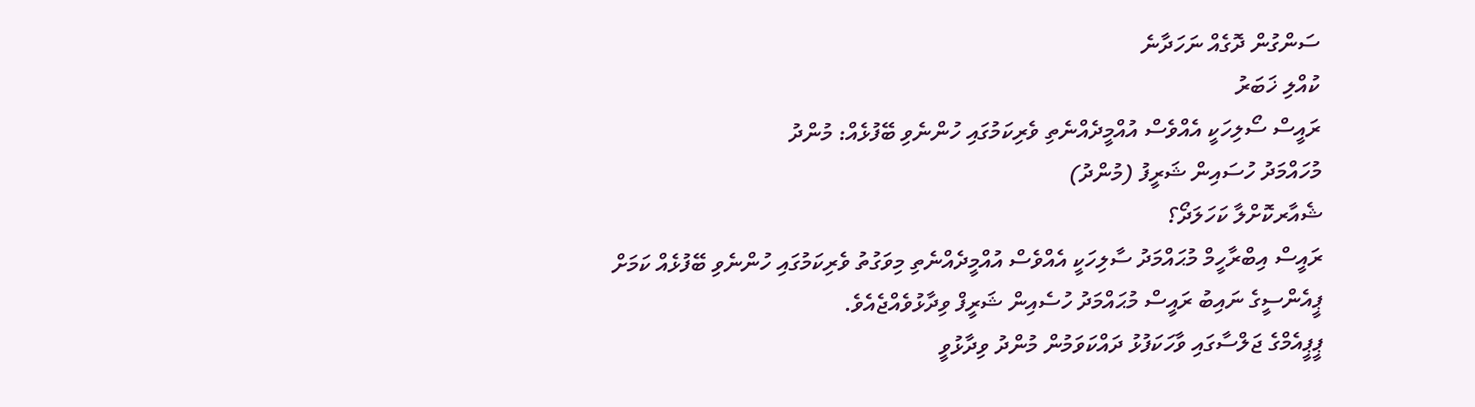ސަންގުން ދޮގެއް ނަހަދާނެ
ކުއްލި ޚަބަރު
ރައީސް ސޯލިހަކީ އެއްވެސް އުއްމީދެއްނެތި ވެރިކަމުގައި ހުންނެވި ބޭފުޅެއް: މުންދު
މުހައްމަދު ހުސައިން ޝަރީފު (މުންދު)
ޝެއާރކޮށްލާ ކަހަލަދޯ؟
ރައީސް އިބްރާހީމް މުޙައްމަދު ސާލިހަކީ އެއްވެސް އުއްމީދެއްނެތި މިވަގުތު ވެރިކަމުގައި ހުންނެވި ބޭފުޅެއް ކަމަށް ޕީއެންސީގެ ނައިބު ރައީސް މުޙައްމަދު ހުސެއިން ޝަރީފް ވިދާޅުވެއްޖެއެވެ.
ޕީޕީއެމްގެ ޖަލްސާގައި ވާހަކަފުޅު ދައްކަވަމުން މުންދު ވިދާޅުވީ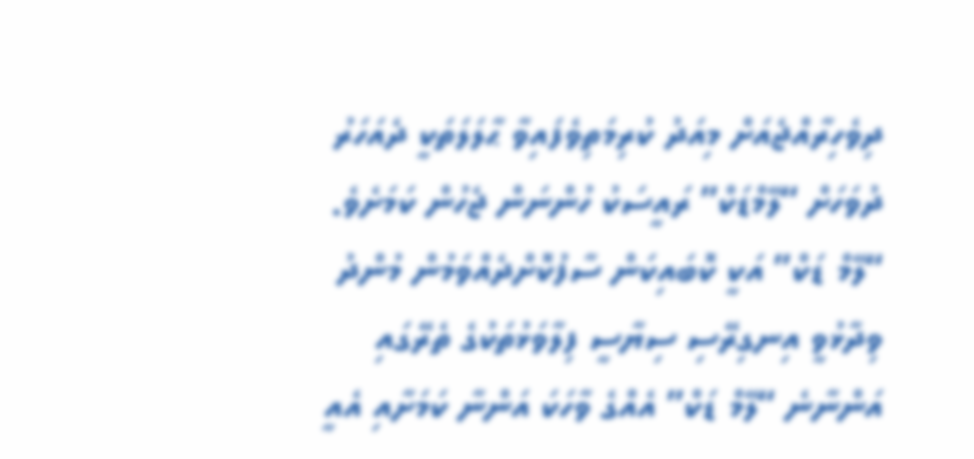ދިވެހިރާއްޖެއަށް މިއަދު ކުރިމަތިވެފައިވާ ޙާލަލަތަކީ ދެއަހަރު ދުވަހަށް “ލޭމްޑަކް” ރައީސަކު ހުންނަން ޖެހުން ކަމަށެވެ.
“ލޭމް ޑަކް” އަކީ ކޮބައިކަން ސާފުކޮށްދެއްވަމުން މުންދު ވިދާޅުވީ އިނގިރޭސި ސިޔާސީ ފިލާވަޅުތަކުގެ ތެރޭގައި އަންނާނެ “ލޭމް ޑަކް” އެއްގެ ވާހަކަ އަންނާ ކަމަށާއި އެއީ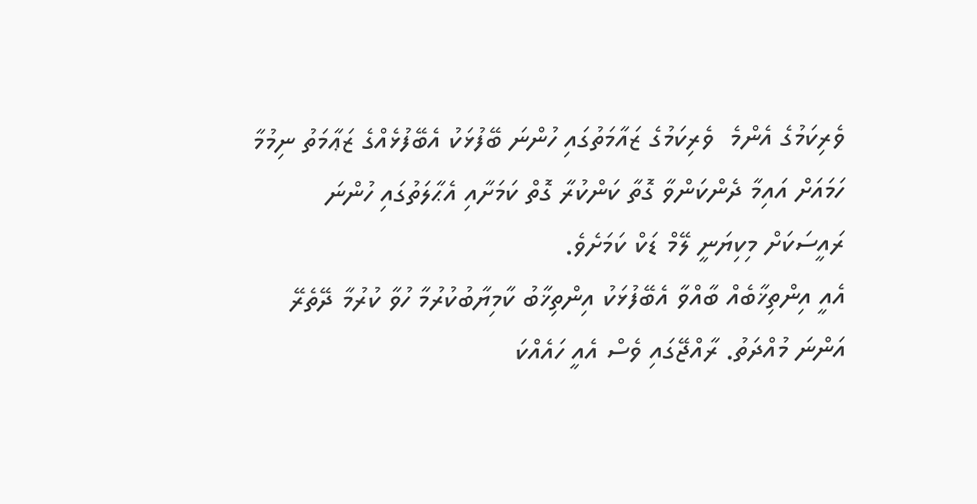ވެރިކަމުގެ އެންމެ  ވެރިކަމުގެ ޒައާމަތުގައި ހުންނަ ބޭފުޅަކު އެބޭފުޅެއްގެ ޒަޢާމަތު ނިމުމާ ހަމައަށް އައިމާ ދެންކަންވާ ގޮތާ ކަންކުރާ ގޮތް ކަމަށާއި އެޙާލަތުގައި ހުންނަ ރައީސަކަށް މިކިޔަނީ ލޭމް ޑަކް ކަމަށެވެ.
އެއީ އިންތިޚާބެއް ބާއްވާ އެބޭފުޅަކު އިންތިޚާބު ކާމިޔާބުކުރުމާ ހުވާ ކުރުމާ ދޭތެރޭ އަންނަ މުއްދަތު. ރާއްޖޭގައި ވެސް އެއީ ހައެއްކަ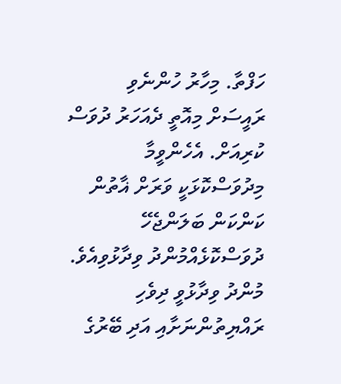ހަފްތާ. މިހާރު ހުންނެވި ރައީސަށް މިއޮތީ ދެއަހަރު ދުވަސް ކުރިއަށް. އެހެންވީމާ މިދުވަސްކޮޅަކީ ވަރަށް ޣާތުން ކަންކަން ބަލަންޖެހޭ ދުވަސްކޮޅެއްމުންދު ވިދާޅުވިއެވެ.
މުންދު ވިދާޅުވީ ދިވެހި ރައްޔިތުންނަށާއި އަދި ބޭރުގެ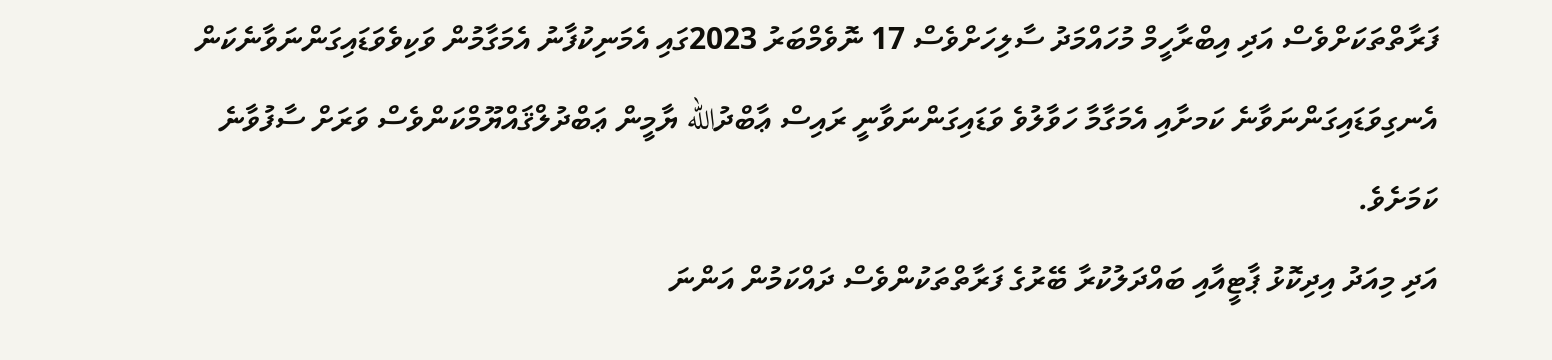ފަރާތްތަކަށްވެސް އަދި އިބްރާހީމް މުހައްމަދު ސާލިހަށްވެސް 17 ނޮވެމްބަރު 2023ގައި އެމަނިކުފާނު އެމަގާމުން ވަކިވެވަޑައިގަންނަވާނެކަން އެނގިވަޑައިގަންނަވާނެ ކަމށާއި އެމަގާމާ ހަވާލުވެ ވަޑައިގަންނަވާނީ ރައިސް ޢާބްދުالله ޔާމީން ޢަބްދުލްޤައްޔޫމްކަންވެސް ވަރަށް ސާފުވާނެ ކަމަށެވެ.
އަދި މިއަދު އިދިކޮޅު ޕާޓީއާއި ބައްދަލުކުރާ ބޭރުގެ ފަރާތްތަކުންވެސް ދައްކަމުން އަންނަ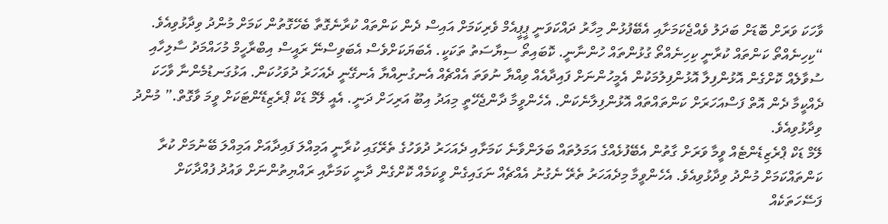ވާހަކަ ވަރަށް ބޮޑަށް ބަދަލު ވެއްޖެކަމަށާއި އެބޭފުޅުން މިހާރު ދައްކަވަނީ ޕީޕީއެމް ވެރިކަމަށް އައިސް ދެން ކަންތައް ކުރާނެގޮތާ ބެހޭގޮތުން ކަމަށް މުންދު ވިދާޅުވިއެވެ.
“ކިހިނެއްތޯ ކަންތައް ކުރާނީ ކިހިނެއްތޯ ގުޅުންތައް ހުންނާނީ. ކޮބައިތޯ ސިޔާސަތު ތަކަކީ. އެބަޔަކަށްވެސް އެބަވިސްނޭ ރައީސް އިބްރާހީމް މުހައްމަދު ސާލިހާއި ސުވާލެއް ކޮށްގެން އޮޅުންފިލާ އޮޅުންފިލުމަކުން އެމީހުންނަށް ފައިދާއެއް ވިއްޔާ ނުވަތަ އެއްޗެއް އެނގުނިއްޔާ އެނގޭނީ ދެއަހަރު ދުވަހުކަން. އަޅުގަނޑުމެންނާ ވާހަކަ ދެއްކީމާ ދެން އޮތް ފަސްއަހަރަށް ކަންތައްތައް އޮޅުންފިލާނެކަން. އެހެންވީމާ ދާންޖެހޭތީ މިއަދު އިބޫ އަރިހަށް ދަނީ. އެއީ ލޭމް ޑަކް ޕްރެޒިޑޭންޓަކަށް ވީމަ ވާގޮތް.” މުންދު ވިދާޅުވިއެވެ.
ލޭމް ޑަކް ޕްރެޒިޑެންޓެއް ވީމާ ވަރަށް ގާތުން އެބޭފުޅެއްގެ އަމަލުތައް ބަލަންވާނެ ކަމަށާއި ދެއަހަރު ދުވަހުގެ ތެރޭގައި ކުރާނީ އަމިއްލަ ފައިދާއަށް އަމިއްލަ ބޭނުމަށް ކުރާ ކަންތައްކަމަށް މުންދު ވިދާޅުވިއެވެ. އެހެންވީމާ މިދެއަހަރު ތެރޭ ނެގުނު އެއްޗެއް ނަގައިގެން ވީކަމެއް ކޮށްގެން ދާނީ ކަމަށާއި ރައްޔިތުންނަށް ވައުދު ފުއްދާކަށް ފަސޭހަތަކެއް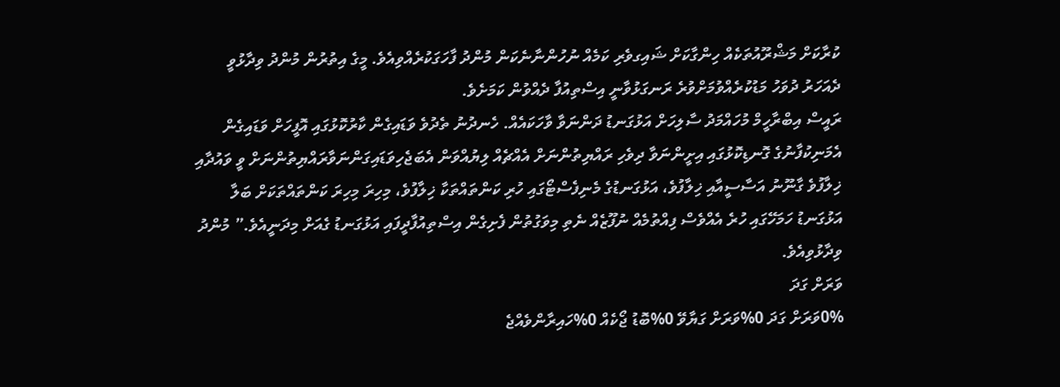ކުރާކަށް މަޝްރޫއުތަކެއް ހިންގާކަށް ޝައިގވެރި ކަމެއް ނުހުންނާނެކަން މުންދު ފާހަގަކުރެއްވިއެވެ. މީގެ އިތުރުން މުންދު ވިދާޅުވީ ދެއަހަރު ދުވަހު މަޑުކުރެއްވުމަށްވުރެ ރަނގަޅުވާނީ އިސްތިއުފާ ދެއްވުން ކަމަށެވެ.
ރައީސް އިބްރާހީމް މުހައްމަދު ސާލިހަށް އަޅުގަނޑު ދަންނަވާ ވާހަކައެއް. ހެނދުނު ތެދުވެ ވަޑައިގެން ކާރުކޮޅުގައި އޮފީހަށް ވަޑައިގެން  އެމަނިކުފާނުގެ ގޮނޑިކޮޅުގައި އިށީންނަވާ ދިވެހި ރައްޔިތުންނަށް އެއްޗެއް ލިޔުއްވަން އެބަޖެހިވަޑައިގަންނަވާރައްޔިތުންނަށް ވީ ވައުދާއި ޚިލާފުވެ ގާނޫނު އަސާސީއާއި ޚިލާފުވެ، އަޅުގަނޑުގެ މެނިފެސްޓޯގައި ހުރި ކަންތައްތަކާ ޚިލާފުވެ، މިހިރަ މިހިރަ ކަންތައްތަކަށް ބަލާ އަޅުގަނޑު ހަމަހޭގައި ހުރެ އެއްވެސް ފިއްތުމެއް ނުފޫޒެއް ނެތި މިވަގުތުން ފެށިގެން އިސްތިއުފާދީފައި އަޅުގަނޑު ގެއަށް މިދަނީއެވެ.” މުންދު ވިދާޅުވިއެވެ.
ވަރަށް ގަދަ
0%ވަރަށް ގަދަ 0%ވަރަށް ގަޔާވޭ 0%ބޮޑު ޖޯކެއް 0%ހައިރާންވެއްޖެ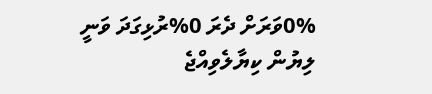0%ވަރަށް ދެރަ 0%ރުޅިގަދަ ވަނީ
ލިޔުން ކިޔާލެވިއްޖެ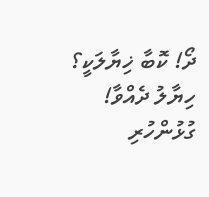ދޯ! ކޮބާ ޚިޔާލަކީ؟
ހިޔާލު ދެއްވާ!
ގުޅުންހުރި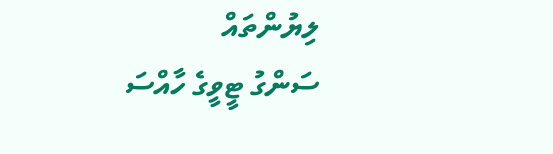ލިޔުންތައް
ސަންގު ޓީވީގެ ހާއްސަ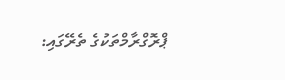ޕްރޮގްރާމްތަކުގެ ތެރޭގައި: